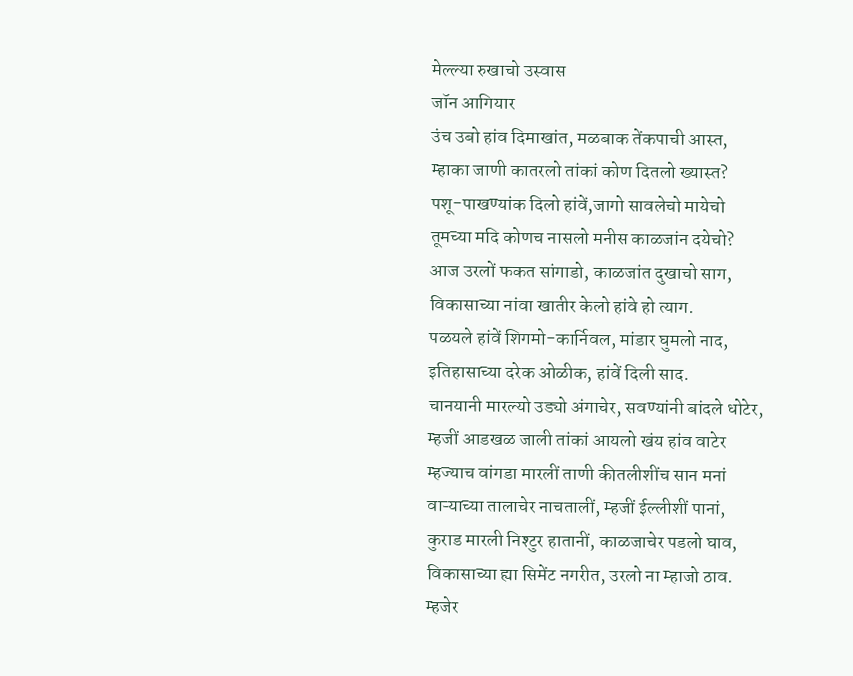मेल्ल्या रुखाचो उस्वास
जॉन आगियार
उंच उबो हांव दिमाखांत, मळबाक तेंकपाची आस्त,
म्हाका जाणी कातरलो तांकां कोण दितलो ख्यास्त?
पशू-पाखण्यांक दिलो हांवें,जागो सावलेचो मायेचो
तूमच्या मदि कोणच नासलो मनीस काळजांन दयेचो?
आज उरलों फकत सांगाडो, काळजांत दुखाचो साग,
विकासाच्या नांवा खातीर केलो हांवे हो त्याग.
पळयले हांवें शिगमो-कार्निवल, मांडार घुमलो नाद,
इतिहासाच्या दरेक ओळीक, हांवें दिली साद.
चानयानी मारल्यो उड्यो अंगाचेर, सवण्यांनी बांदले धोटेर,
म्हजीं आडखळ जाली तांकां आयलो खंय हांव वाटेर
म्हज्याच वांगडा मारलीं ताणी कीतलीशींच सान मनां
वाऱ्याच्या तालाचेर नाचतालीं, म्हजीं ईल्लीशीं पानां,
कुराड मारली निश्टुर हातानीं, काळजाचेर पडलो घाव,
विकासाच्या ह्या सिमेंट नगरीत, उरलो ना म्हाजो ठाव.
म्हजेर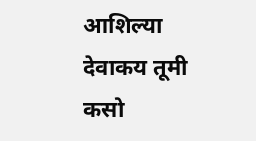आशिल्या देवाकय तूमी कसो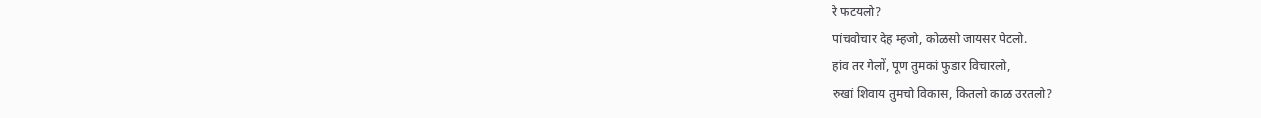रे फटयलो?
पांचवोचार देह म्हजो, कोळसो जायसर पेटलो.
हांव तर गेलों, पूण तुमकां फुडार विचारलो,
रुखां शिवाय तुमचो विकास, कितलो काळ उरतलो?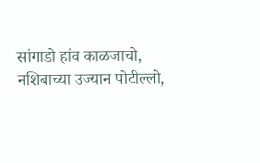सांगाडो हांव काळजाचो, नशिबाच्या उज्यान पोटील्लो,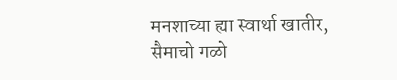मनशाच्या ह्या स्वार्था खातीर, सैमाचो गळो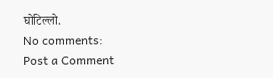घोटिल्लो.
No comments:
Post a Comment